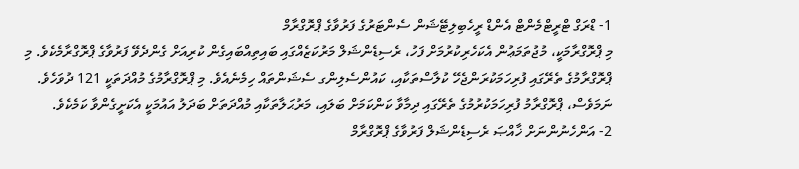1- ޑްރަގް ޓްރީޓްމެންޓް އެންޑް ރީހެބިލިޓޭޝަން ސެންޓަރުގެ ފަރުވާގެ ޕްރޮގްރާމް
މި ޕްރޮގްރާމަކީ، މުޖުތަމަޢުން އެކަހެރިކުރުމަށް ފަހު، ރެސިޑެންޝަލް މަރުކަޒެއްގައި ބައިތިއްބައިގެން ކުރިއަށް ގެންދެވޭ ފަރުވާގެ ޕްރޮގްރާމެކެވެ. މި ޕްރޮގްރާމުގެ ތެރޭގައި ފުރިހަމަކުރަންޖެހޭ ކުލާސްތަކާއި، ކައުންސެލިންގ ސެޝަންތައް ހިމެނެއެވެ. މި ޕްރޮގްރާމުގެ މުއްދަތަކީ 121 ދުވަހެވެ. ނަމަވެސް، ޕްރޮގްރާމު ފުރިހަމަކުރުމުގެ ތެރޭގައި ދިމާވާ ކަންކަމަށް ބަލައި، މަރުޙަލާތަކާއި މުއްދަތަށް ބަދަލު އައުމަކީ އެކަށީގެންވާ ކަމެކެވެ.
2- އަންހެނުންނަށް ޚާއްޞަ ރެސިޑެންޝަލް ފަރުވާގެ ޕްރޮގްރާމް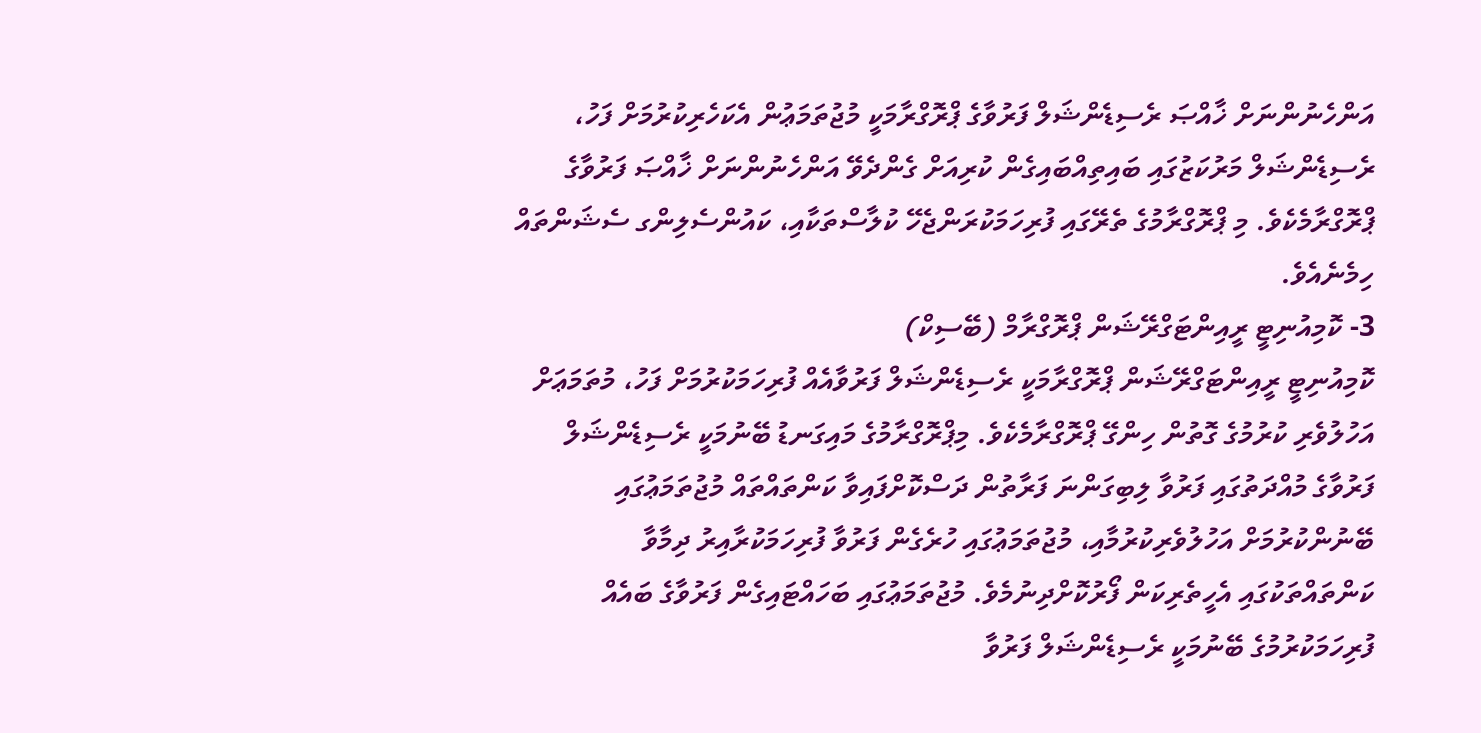އަންހެނުންނަށް ޚާއްޞަ ރެސިޑެންޝަލް ފަރުވާގެ ޕްރޮގްރާމަކީ މުޖުތަމަޢުން އެކަހެރިކުރުމަށް ފަހު، ރެސިޑެންޝަލް މަރުކަޒުގައި ބައިތިއްބައިގެން ކުރިއަށް ގެންދެވޭ އަންހެނުންނަށް ޚާއްޞަ ފަރުވާގެ ޕްރޮގްރާމެކެވެ. މި ޕްރޮގްރާމުގެ ތެރޭގައި ފުރިހަމަކުރަންޖެހޭ ކުލާސްތަކާއި، ކައުންސެލިންގ ސެޝަންތައް ހިމެނެއެވެ.
3- ކޮމިއުނިޓީ ރީއިންޓަގްރޭޝަން ޕްރޮގްރާމް (ބޭސިކް)
ކޮމިއުނިޓީ ރީއިންޓަގްރޭޝަން ޕްރޮގްރާމަކީ ރެސިޑެންޝަލް ފަރުވާއެއް ފުރިހަމަކުރުމަށް ފަހު، މުތަމަޢަށް އަހުލުވެރި ކުރުމުގެ ގޮތުން ހިންގޭ ޕްރޮގްރާމެކެވެ. މިޕްރޮގްރާމުގެ މައިގަނޑު ބޭނުމަކީ ރެސިޑެންޝަލް ފަރުވާގެ މުއްދަތުގައި ފަރުވާ ލިބިގަންނަ ފަރާތުން ދަސްކޮށްފައިވާ ކަންތައްތައް މުޖުތަމަޢުގައި ބޭނުންކުރުމަށް އަހުލުވެރިކުރުމާއި، މުޖުތަމަޢުގައި ހުރެގެން ފަރުވާ ފުރިހަމަކުރާއިރު ދިމާވާ ކަންތައްތަކުގައި އެހީތެރިކަން ފޯރުކޮށްދިނުމެވެ. މުޖުތަމަޢުގައި ބަހައްޓައިގެން ފަރުވާގެ ބައެއް ފުރިހަމަކުރުމުގެ ބޭނުމަކީ ރެސިޑެންޝަލް ފަރުވާ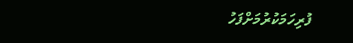ފުރިހަމަކުރުމަށްފަހު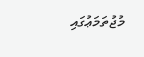މުޖުތަމަޢުގައި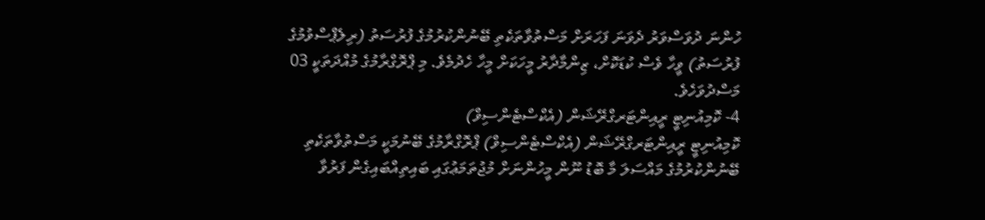ހުންނަ ދުވަސްވަރު ދެވަނަ ފަހަރަށް މަސްތުވާތަކެތި ބޭނުންކުރުމުގެ ފުރުސަތު (ރިލެޕްސްވުމުގެ ފުރުސަތު) ވީހާ ވެސް ކުޑަކޮށް، ޒިންމާދާރު މީހަކަށް މީހާ ހެދުމެވެ. މި ޕްރޮގްރާމުގެ މުއްދަތަކީ 03 މަސްދުވަހެވެ.
4- ކޮމިއުނިޓީ ރީއިންޓަރގްރޭޝަން (އެކްސްޓެންސިވް)
ކޮމިއުނިޓީ ރީއިންޓަރގްރޭޝަން (އެކްސްޓެންސިވް) ޕްރޮގްރާމުގެ ބޭނުމަކީ މަސްތުވާތަކެތި ބޭނުންކުރުމުގެ މައްސަލަ މާ ބޮޑު ނޫން މީހުންނަށް މުޖުތަމަޢުގައި ބައިތިއްބައިގެން ފަރުވާ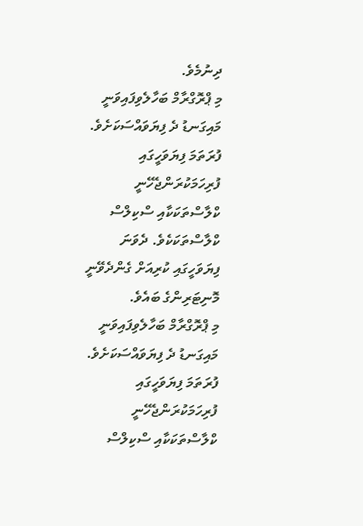ދިނުމެވެ.
މި ޕްރޮގްރާމް ބަހާލެވިފައިވަނީ މައިގަނޑު ދެ ފިޔަވައްސަކަށެވެ. ފުރަތަމަ ފިޔަވަހީގައި ފުރިހަމަކުރަންޖެހޭނީ ކްލާސްތަކަކާއި ސްކިލްސް ކްލާސްތަކަކެވެ. ދެވަނަ ފިޔަވަހީގައި ކުރިއަށް ގެންދެވޭނީ މޮނިޓަރިންގެ ބައެވެ.
މި ޕްރޮގްރާމް ބަހާލެވިފައިވަނީ މައިގަނޑު ދެ ފިޔަވައްސަކަށެވެ. ފުރަތަމަ ފިޔަވަހީގައި ފުރިހަމަކުރަންޖެހޭނީ ކްލާސްތަކަކާއި ސްކިލްސް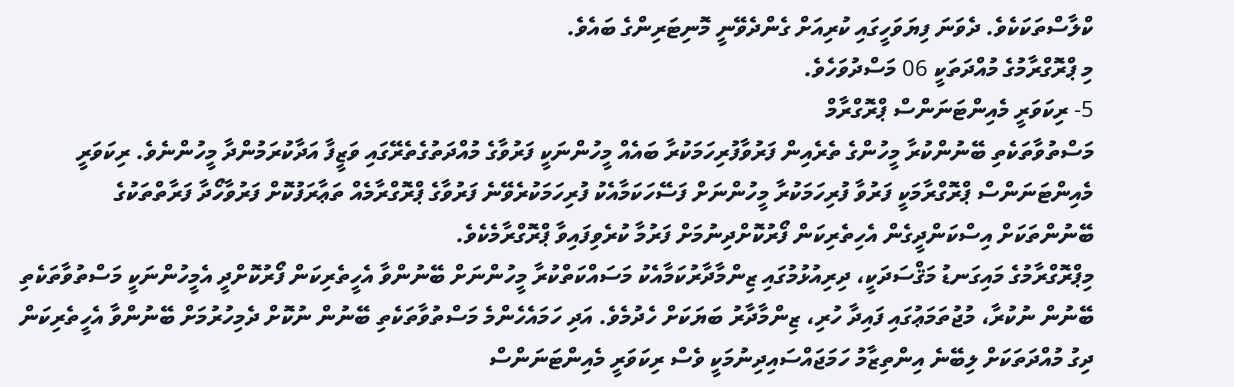ކްލާސްތަކަކެވެ. ދެވަނަ ފިޔަވަހީގައި ކުރިއަށް ގެންދެވޭނީ މޮނިޓަރިންގެ ބައެވެ.
މި ޕްރޮގްރާމުގެ މުއްދަތަކީ 06 މަސްދުވަހެވެ.
5- ރިކަވަރީ މެއިންޓަނަންސް ޕްރޮގްރާމް
މަސްތުވާތަކެތި ބޭނުންކުރާ މީހުންގެ ތެރެއިން ފަރުވާފުރިހަމަކުރާ ބައެއް މީހުންނަކީ ފަރުވާގެ މުއްދަތުގެތެރޭގައި ވަޒީފާ އަދާކުރަމުންދާ މީހުންނެވެ. ރިކަވަރީ މެއިންޓަނަންސް ޕްރޮގްރާމަކީ ފަރުވާ ފުރިހަމަކުރާ މީހުންނަށް ފަސޭހަކަމާއެކު ފުރިހަމަކުރެވޭނެ ފަރުވާގެ ޕްރޮގްރާމެއް ތަޢާރަފުކޮށް ފަރުވާހޯދާ ފަރާތްތަކުގެ ބޭނުންތަކަށް އިސްކަންދީގެން އެހިތެރިކަން ފޯރުކޮށްދިނުމަށް ފަރުމާ ކުރެވިފައިވާ ޕްރޮގްރާމެކެވެ.
މިޕްރޮގްރާމުގެ މައިގަނޑު މަޤްސަދަކީ، ދިރިއުޅުމުގައި ޒިންމާދާރުކަމާއެކު މަސައްކަތްކުރާ މީހުންނަށް ބޭނުންވާ އެހީތެރިކަން ފޯރުކޮށްދީ އެމީހުންނަކީ މަސްތުވާތަކެތި ބޭނުން ނުކުރާ، މުޖުތަމަޢުގައި ފައިދާ ހުރި، ޒިންމާދާރު ބަޔަކަށް ހެދުމެވެ. އަދި ހަމައެހެންމެ މަސްތުވާތަކެތި ބޭނުން ނުކޮށް ދެމިހުރުމަށް ބޭނުންވާ އެހީތެރިކަން ދިގު މުއްދަތަކަށް ލިބޭނެ އިންތިޒާމު ހަމަޖައްސައިދިނުމަކީ ވެސް ރިކަވަރީ މެއިންޓަނަންސް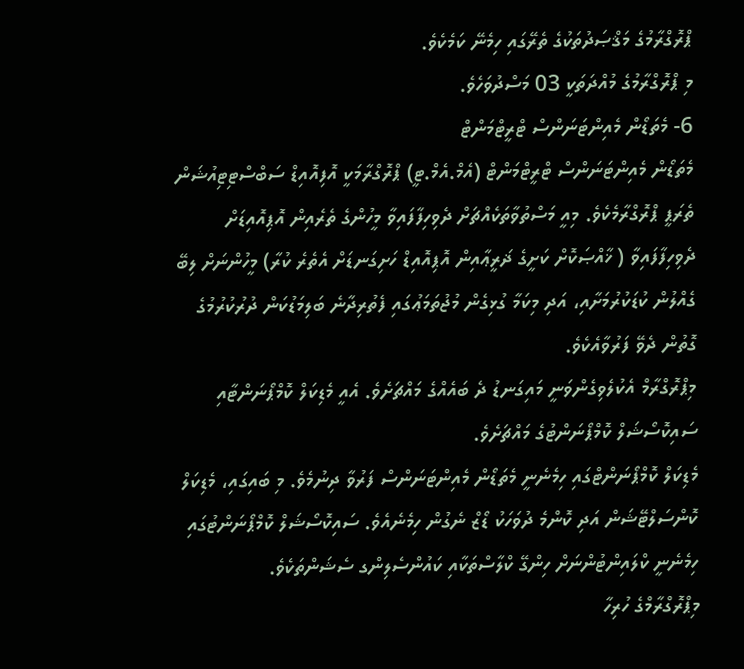ޕްރޮގްރާމުގެ މަޤްޞަދުތަކުގެ ތެރޭގައި ހިމެނޭ ކަމެކެވެ.
މި ޕްރޮގްރާމުގެ މުއްދަތަކީ 03 މަސްދުވަހެވެ.
6- މެތަޑޯން މެއިންޓަނަންސް ޓްރީޓްމަންޓް
މެތަޑޯން މެއިންޓަނަންސް ޓްރީޓްމަންޓް (އެމް.އެމް.ޓީ) ޕްރޮގްރާމަކީ އޮފިއޮއިޑް ސަބްސްޓިޓިއުޝަން ތެރަޕީ ޕްރޮގްރާމެކެވެ. މިއީ މަސްތުވާތަކެއްޗަށް ދެވިހިފާފައިވާ މީހުންގެ ތެރެއިން އޮޕިއޮއިޑަށް ދެވިހިފާފައިވާ ( ޚާއްޞަކޮށް ކަށީގެ ޛަރީޢާއިން އޮޕިއޮއިޑް ހަށިގަނޑަށް އެތެރެ ކުރާ) މީހުންނަށް ލިބޭ ގެއްލުން ކުޑަކުރުމަށާއި، އަދި މިކަމާ ގުޅިގެން މުޖުތަމަޢުގައި ފެތުރިދާނެ ބަލިމަޑުކަން ދުރުކުރުމުގެ ގޮތުން ދެވޭ ފަރުވާއެކެވެ.
މިޕްރޮގްރާމް އެކުލެވިގެންވަނީ މައިގަނޑު ދެ ބައެއްގެ މައްޗަށެވެ. އެއީ މެޑިކަލް ކޮމްޕޯނަންޓާއި ސައިކޮސޯޝަލް ކޮމްޕޯނަންޓުގެ މައްޗަށެވެ.
މެޑިކަލް ކޮމްޕޯނަންޓްގައި ހިމެނެނީ މެތަޑޯން މެއިންޓަނަންސް ފަރުވާ ދިނުމެވެ. މި ބައިގައި، މެޑިކަލް ކޮންސަލްޓޭޝަން އަދި ކޮންމެ ދުވަހަކު ޑޯޒް ނެގުން ހިމެނެއެވެ. ސައިކޮސޯޝަލް ކޮމްޕޯނަންޓުގައި ހިމެނެނީ ކްލައިންޓުންނަށް ހިންގޭ ކްލާސްތަކާއި ކައުންސެލިންގ ސެޝަންތަކެވެ.
މިޕްރޮގްރާމްގެ ހުރިހާ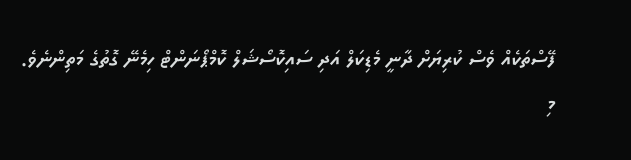ފޭސްތަކެއް ވެސް ކުރިޔަށް ދާނީ މެޑިކަލް އަދި ސައިކޮސޯޝަލް ކޮމްޕޯނަންޓް ހިމެނޭ ގޮތުގެ މަތިންނެވެ.
މި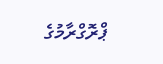ޕްރޮގްރާމުގެ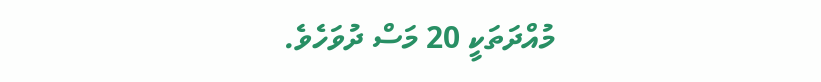މުއްދަތަކީ 20 މަސް ދުވަހެވެ.